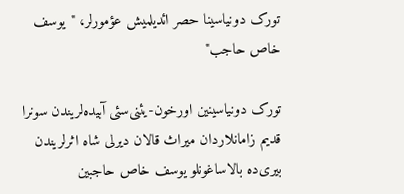تورک دونیاسینا حصر ائدیلمیش عؤمورلر، "یوسف خاص حاجب"

تورک دونیاسینین اورخون-یئنی‌سئی آبیده‌لریندن سونرا قدیم زامانلاردان میراث قالان دیرلی شاه‌ اثرلریندن بیری‌ده بالاساغونلو یوسف خاص حاجبین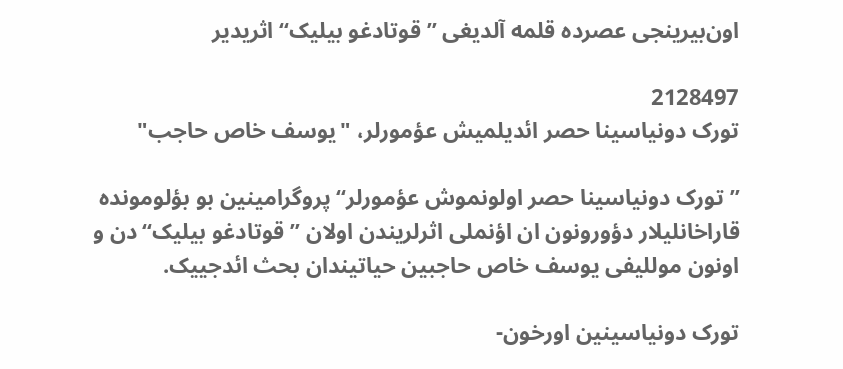اون‌بیرینجی عصرده قلمه آلدیغی ” قوتادغو بیلیک“ اثریدیر

2128497
تورک دونیاسینا حصر ائدیلمیش عؤمورلر، "یوسف خاص حاجب"

”تورک دونیاسینا حصر اولونموش عؤمورلر“ پروگرامینین بو بؤلومونده قاراخانلیلار دؤورونون ان اؤنملی اثرلریندن اولان ”قوتادغو بیلیک“دن و اونون موللیفی یوسف خاص حاجبین حیاتیندان بحث ائدجییک.

تورک دونیاسینین اورخون-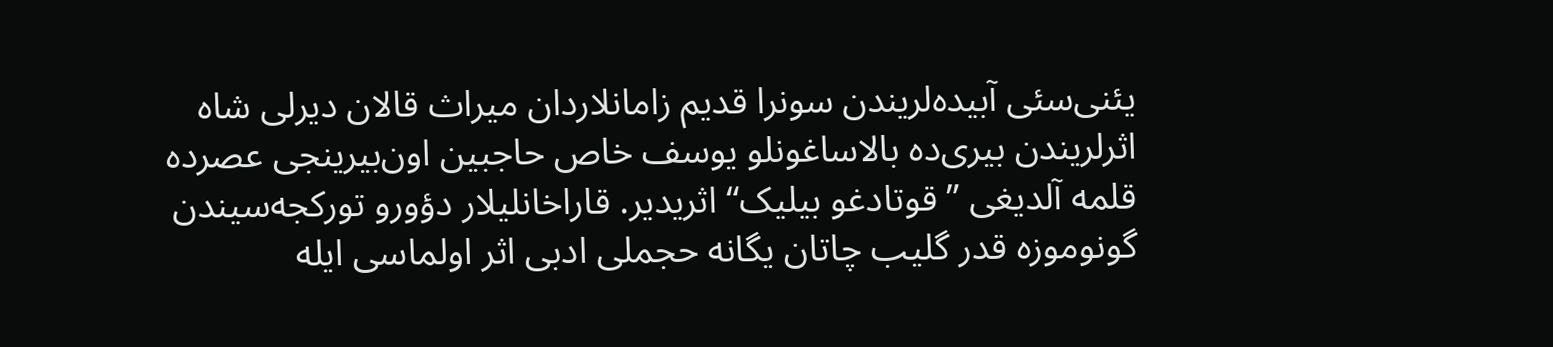یئنی‌سئی آبیده‌لریندن سونرا قدیم زامانلاردان میراث قالان دیرلی شاه‌ اثرلریندن بیری‌ده بالاساغونلو یوسف خاص حاجبین اون‌بیرینجی عصرده قلمه آلدیغی ” قوتادغو بیلیک“ اثریدیر. قاراخانلیلار دؤورو تورکجه‌سیندن گونوموزه قدر گلیب چاتان یگانه حجملی ادبی اثر اولماسی‌ ایله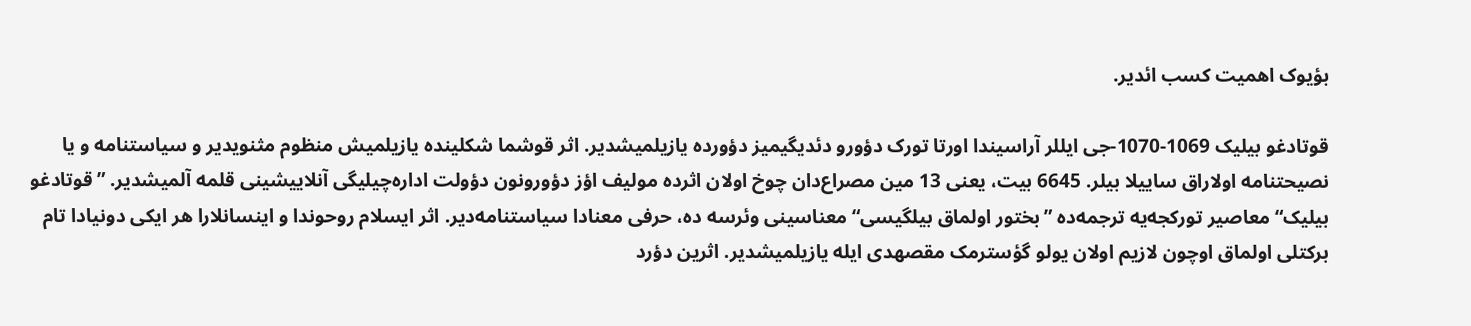بؤیوک اهمیت کسب ائدیر.

قوتادغو بیلیک 1069-1070-جی ایللر آراسیندا اورتا تورک دؤورو دئدیگیمیز دؤورده یازیلمیشدیر. اثر قوشما شکلینده یازیلمیش منظوم مثنویدیر و سیاستنامه و یا نصیحتنامه اولاراق ساییلا بیلر. 6645 بیت، یعنی 13 مین مصراع‌دان چوخ اولان اثرده مولیف اؤز دؤورونون دؤولت اداره‌چیلیگی آنلاییشینی قلمه آلمیشدیر. ”قوتادغو بیلیک“ معاصیر تورکجه‌یه ترجمه‌ده ”بختور اولماق بیلگیسی“ معناسینی وئرسه ده، حرفی معنادا سیاستنامه‌دیر. اثر ایسلام روحوندا و اینسانلارا هر ایکی دونیادا تام برکتلی اولماق اوچون لازیم اولان یولو گؤسترمک مقصهدی‌ ایله یازیلمیشدیر. اثرین دؤرد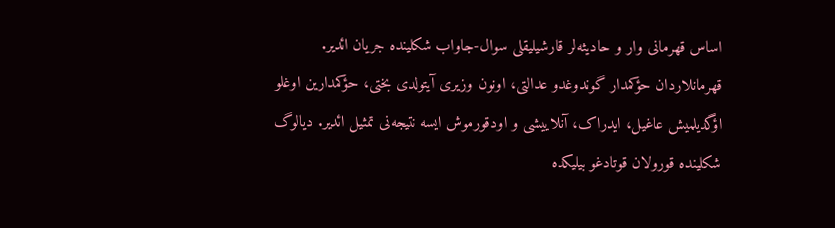اساس قهرمانی وار و حادیثه‌لر قارشیلیقلی سوال-جاواب شکلینده جریان ائدیر. قهرمانلاردان حؤکمدار گوندوغدو عدالتی، اونون وزیری آیتولدی بختی، حؤکمدارین اوغلو اؤگدیلمیش عاغیل، ایدراک، آنلاییشی و اودقورموش ایسه نتیجه‌نی تمثیل ائدیر. دیالوگ شکلینده قورولان قوتادغو بیلیکده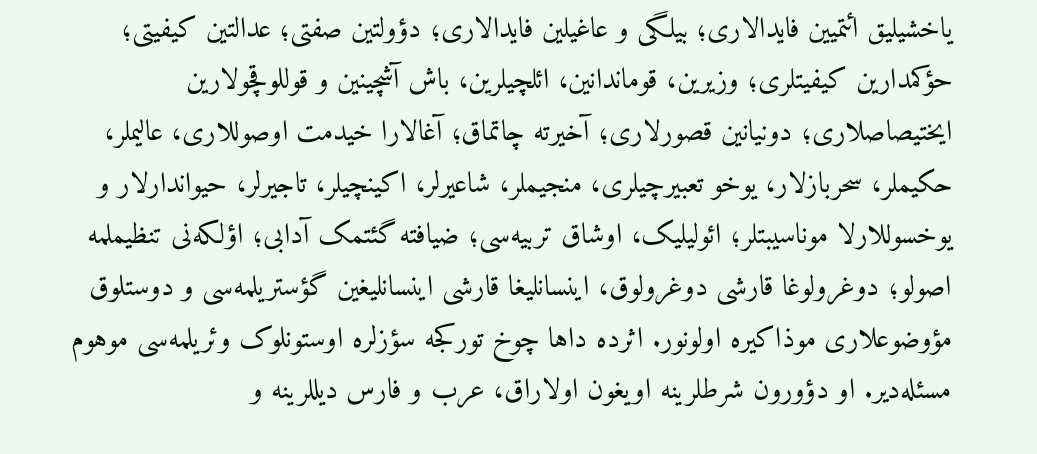یاخشیلیق ائتمیین فایدالاری؛ بیلگی و عاغیلین فایدالاری؛ دؤولتین صفتی؛ عدالتین کیفیتی؛ حؤکمدارین کیفیتلری؛ وزیرین، قوماندانین، ائلچیلرین، باش آشچینین و قوللوقچولارین ایختیصاصلاری؛ دونیانین قصورلاری؛ آخیرته چاتماق؛ آغالارا خیدمت اوصوللاری، عالیملر، حکیملر، سحربازلار، یوخو تعبیرچیلری، منجیملر، شاعیرلر، اکینچیلر، تاجیرلر، حیواندارلار و یوخسوللارلا موناسیبتلر؛ ائولیلیک، اوشاق تربیه‌سی؛ ضیافته گئتمک آدابی؛ اؤلکه‌نی تنظیملمه اصولو؛ دوغرولوغا قارشی دوغرولوق، اینسانلیغا قارشی اینسانلیغین گؤستریلمه‌سی و دوستلوق مؤوضوعلاری موذاکیره اولونور. اثرده داها چوخ تورکجه‌ سؤزلره اوستونلوک وئریلمه‌سی موهوم مسئله‌دیر. او دؤورون شرطلرینه اویغون اولاراق، عرب و فارس دیللرینه و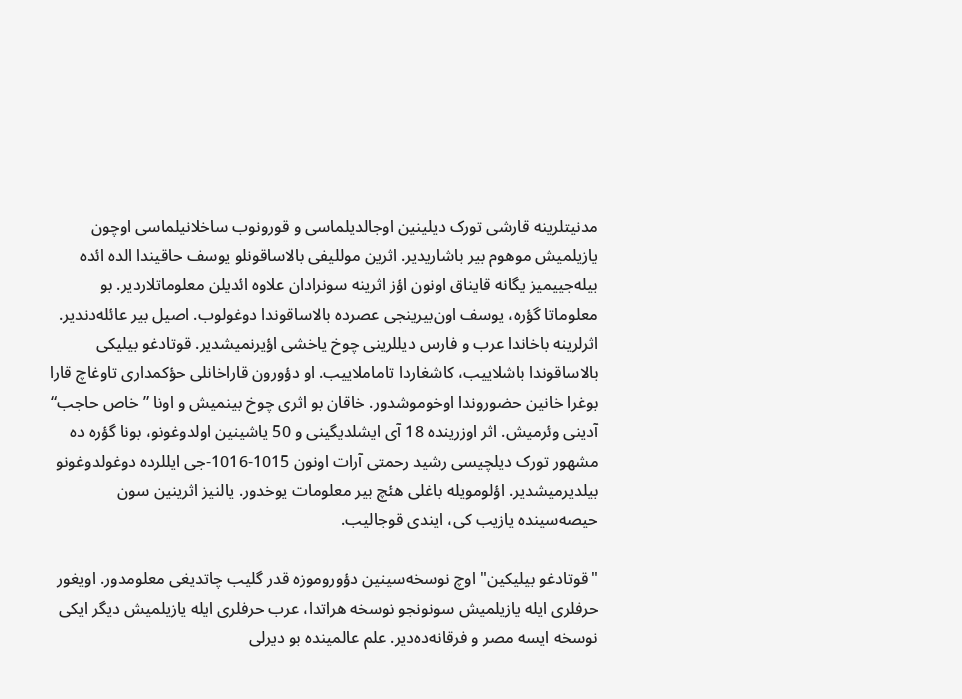مدنیتلرینه قارشی تورک دیلینین اوجالدیلماسی و قورونوب ساخلانیلماسی اوچون یازیلمیش موهوم بیر باشاریدیر. اثرین موللیفی بالاساقونلو یوسف حاقیندا الده ائده بیله‌جییمیز یگانه قایناق اونون اؤز اثرینه سونرادان علاوه‌ ائدیلن معلوماتلاردیر. بو معلوماتا گؤره، یوسف اون‌بیرینجی عصرده بالاساقوندا دوغولوب. اصیل بیر عائله‌دندیر. اثرلرینه باخاندا عرب و فارس دیللرینی چوخ یاخشی اؤیرنمیشدیر. قوتادغو بیلیکی بالاساقوندا باشلاییب، کاشغاردا تاماملاییب. او دؤورون قاراخانلی حؤکمداری تاوغاچ قارا بوغرا خانین حضوروندا اوخوموشدور. خاقان بو اثری چوخ بینمیش و اونا ”خاص حاجب“ آدینی وئرمیش. اثر اوزرینده 18 آی ایشلدیگینی و 50 یاشینین اولدوغونو، بونا گؤره‌ ده مشهور تورک دیلچیسی رشید رحمتی آرات اونون 1015-1016-جی ایللرده دوغولدوغونو بیلدیرمیشدیر. اؤلومو‌یله باغلی هئچ بیر معلومات یوخدور. یالنیز اثرینین سون حیصه‌سینده یازیب کی، ایندی قوجالیب.

"قوتادغو بیلیکین" اوچ نوسخه‌سینین دؤوروموزه قدر گلیب چاتدیغی معلومدور. اویغور حرفلری ا‌یله یازیلمیش سونونجو نوسخه هراتدا، عرب حرفلری ا‌یله یازیلمیش دیگر ایکی نوسخه ایسه مصر و فرقانه‌ده‌دیر. علم عالمینده بو دیرلی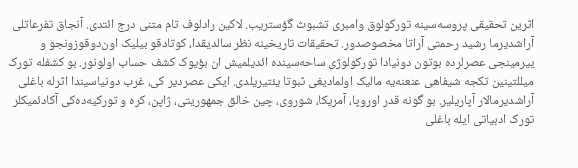اثرین تحقیقی پروسه‌سینه تورکولوق وامبری تشبوث گؤستریب. لاکین رادلوف تام متنی درج ائتدی. آنجاق تفرعاتلی آراشدیرما رشید رحمتی آراتا مخصوصدور. تحقیقات تاریخینه نظر سالدیقدا، کوتادقو بیلیک اون‌دوقوزونجو و ییرمینجی عصرلرده بوتون دونیادا تورکولوژی ساحه‌سینده ائدیلمیش ان بؤیوک کشف حساب اولونور. بو کشفله تورک میللتینین تکجه شیفاهی عنعنه‌یه مالیک اولمادیغی ثبوتا یئتیریلدی. ایکی عصردیر کی، غرب دونیاسیندا اثرله باغلی آراشدیرمالار آپاریلیر. بو گونه قدر اوروپا، آمریکا، شوروی، چین خالق جمهوریتی، ژاپن، کره و تورکیه‌ده‌کی آکادئمیکلر تورک ادبیاتی‌ ایله باغلی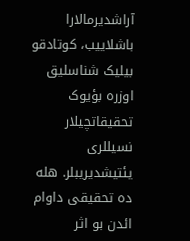آراشدیرمالارا باشلاییب، کوتادقو بیلیک شناسلیق اوزره بؤیوک تحقیقاتچیلار نسیللری یئتیشدیریبلر. هله‌‌ ده تحقیقی داوام ائدن بو اثر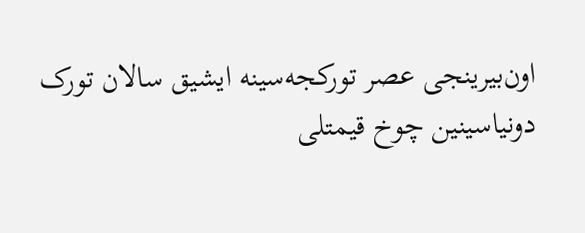اون‌بیرینجی عصر تورکجه‌سینه ایشیق سالان تورک دونیاسینین چوخ قیمتلی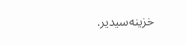خزینه‌سیدیر.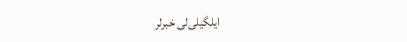ایلگیلی‌لی خبرلر